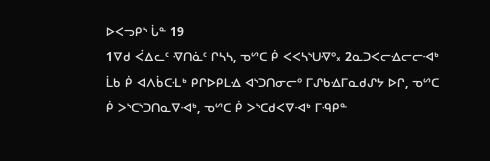ᐅᐸᓓᑭᔅ ᒑᓐ 19
1ᐁᑯ ᐹᐃᓚᑦ ᐌᑎᓈᑦ ᒋᓴᓴ, ᓀᔥᑕ ᑮ ᐸᐸᓴᔅᑌᐌᐤ᙮ 2ᓇᑐᐸᓕᐎᓕᓕᐗᒃ ᒫᑲ ᑮ ᐊᐱᑳᑕᒶᒃ ᑭᒋᐅᑭᒪᐎ ᐊᔅᑐᑎᓂᓕᐤ ᒥᔑᑲᐎᒥᓇᑯᔑᔭ ᐅᒋ, ᓀᔥᑕ ᑮ ᐳᔅᑕᔅᑐᑎᓇᐁᐗᒃ, ᓀᔥᑕ ᑮ ᐳᔅᑕᑯᐸᐁᐗᒃ ᒥᑴᑭᓐ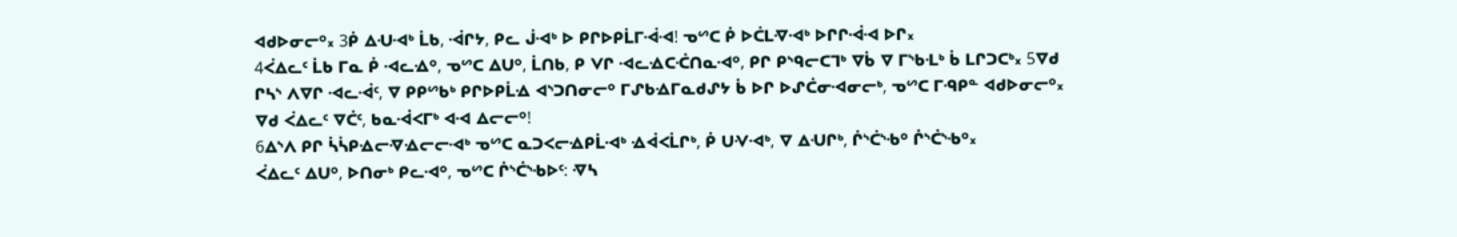ᐊᑯᐅᓂᓕᐤ᙮ 3ᑮ ᐃᑗᐗᒃ ᒫᑲ, ᐙᒋᔭ, ᑭᓚ ᒎᐗᒃ ᐅ ᑭᒋᐅᑭᒫᒥᐙᐗ! ᓀᔥᑕ ᑮ ᐅᑖᒪᐌᐗᒃ ᐅᒋᒋᐙᐗ ᐅᒋ᙮
4ᐹᐃᓚᑦ ᒫᑲ ᒥᓇ ᑮ ᐗᓚᐎᐤ, ᓀᔥᑕ ᐃᑌᐤ, ᒫᑎᑲ, ᑭ ᐯᒋ ᐗᓚᐎᑕᑣᑎᓇᐗᐤ, ᑭᒋ ᑭᔅᑫᓕᑕᒣᒃ ᐁᑳ ᐁ ᒥᔅᑲᒶᒃ ᑳ ᒪᒋᑐᑕᒃ᙮ 5ᐁᑯ ᒋᓴᔅ ᐱᐁᒋ ᐗᓚᐙᑦ, ᐁ ᑭᑭᔥᑲᒃ ᑭᒋᐅᑭᒫᐎ ᐊᔅᑐᑎᓂᓕᐤ ᒥᔑᑲᐎᒥᓇᑯᔑᔭ ᑳ ᐅᒋ ᐅᔑᑖᓂᐗᓂᓕᒃ, ᓀᔥᑕ ᒥᑴᑭᓐ ᐊᑯᐅᓂᓕᐤ᙮ ᐁᑯ ᐹᐃᓚᑦ ᐁᑖᑦ, ᑲᓇᐙᐸᒥᒃ ᐊᐗ ᐃᓕᓕᐤ!
6ᐃᔅᐱ ᑭᒋ ᓵᓵᑭᐎᓕᐌᐎᓕᓕᐗᒃ ᓀᔥᑕ ᓇᑐᐸᓕᐎᑭᒫᐗᒃ ᐎᐋᐸᒫᒋᒃ, ᑮ ᑌᐺᐗᒃ, ᐁ ᐃᑗᒋᒃ, ᒌᔅᑖᔅᑾᐤ ᒌᔅᑖᔅᑾᐤ᙮
ᐹᐃᓚᑦ ᐃᑌᐤ, ᐅᑎᓂᒃ ᑭᓚᐗᐤ, ᓀᔥᑕ ᒌᔅᑖᔅᑾᐅᑦ: ᐌᓴ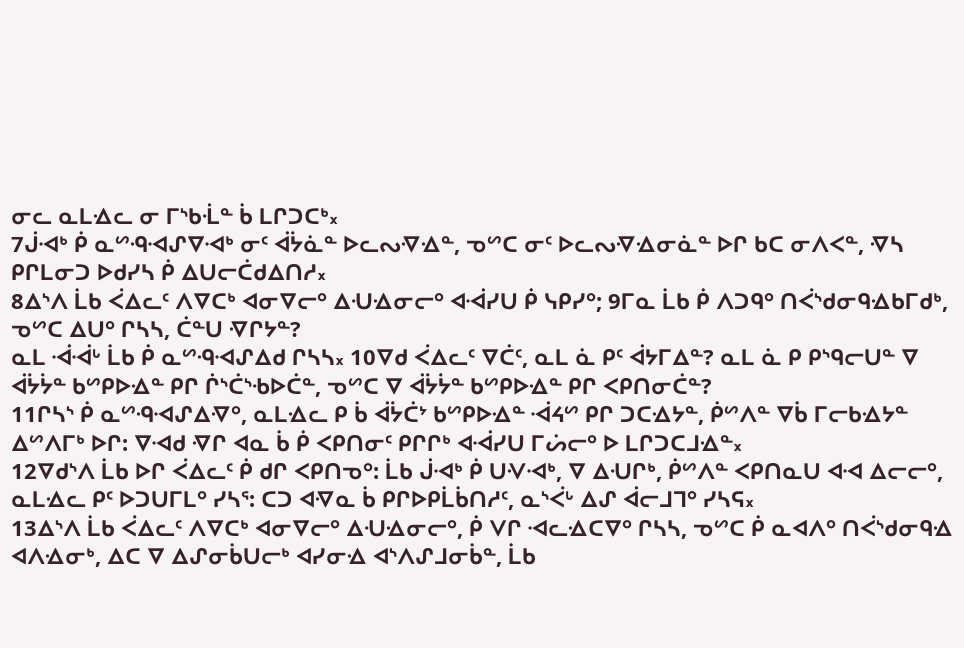ᓂᓚ ᓇᒪᐎᓚ ᓂ ᒥᔅᑲᒸᓐ ᑳ ᒪᒋᑐᑕᒃ᙮
7ᒎᐗᒃ ᑮ ᓇᔥᑴᐗᔑᐁᐗᒃ ᓂᑦ ᐋᔮᓈᓐ ᐅᓚᔓᐌᐎᓐ, ᓀᔥᑕ ᓂᑦ ᐅᓚᔓᐌᐎᓂᓈᓐ ᐅᒋ ᑲᑕ ᓂᐱᐸᓐ, ᐌᓴ ᑭᒋᒪᓂᑐ ᐅᑯᓯᓴ ᑮ ᐃᑌᓕᑖᑯᐃᑎᓱ᙮
8ᐃᔅᐱ ᒫᑲ ᐹᐃᓚᑦ ᐱᐁᑕᒃ ᐊᓂᐁᓕᐤ ᐃᑗᐎᓂᓕᐤ ᐊᐙᓯᑌ ᑮ ᓭᑭᓯᐤ; 9ᒥᓇ ᒫᑲ ᑮ ᐱᑐᑫᐤ ᑎᐹᔅᑯᓂᑫᐎᑲᒥᑯᒃ, ᓀᔥᑕ ᐃᑌᐤ ᒋᓴᓴ, ᑖᓐᑌ ᐌᒋᔭᓐ?
ᓇᒪ ᐙᐙᒡ ᒫᑲ ᑮ ᓇᔥᑴᐗᔑᐃᑯ ᒋᓴᓴ᙮ 10ᐁᑯ ᐹᐃᓚᑦ ᐁᑖᑦ, ᓇᒪ ᓈ ᑭᑦ ᐋᔭᒥᐃᓐ? ᓇᒪ ᓈ ᑭ ᑭᔅᑫᓕᑌᓐ ᐁ ᐋᔮᔮᓐ ᑲᔥᑭᐅᐎᓐ ᑭᒋ ᒌᔅᑖᔅᑾᐅᑖᓐ, ᓀᔥᑕ ᐁ ᐋᔮᔮᓐ ᑲᔥᑭᐅᐎᓐ ᑭᒋ ᐸᑭᑎᓂᑖᓐ?
11ᒋᓴᔅ ᑮ ᓇᔥᑴᐗᔑᐃᐌᐤ, ᓇᒪᐎᓚ ᑭ ᑳ ᐋᔮᑖᔾ ᑲᔥᑭᐅᐎᓐ ᐙᔦᔥ ᑭᒋ ᑐᑕᐎᔭᓐ, ᑮᔥᐱᓐ ᐁᑳ ᒥᓕᑲᐎᔭᓐ ᐃᔥᐱᒥᒃ ᐅᒋ: ᐁᐗᑯ ᐌᒋ ᐊᓇ ᑳ ᑮ ᐸᑭᑎᓂᑦ ᑭᒋᒋᒃ ᐊᐙᓯᑌ ᒥᔖᓕᐤ ᐅ ᒪᒋᑐᑕᒧᐎᓐ᙮
12ᐁᑯᔅᐱ ᒫᑲ ᐅᒋ ᐹᐃᓚᑦ ᑮ ᑯᒋ ᐸᑭᑎᓀᐤ: ᒫᑲ ᒎᐗᒃ ᑮ ᑌᐺᐗᒃ, ᐁ ᐃᑗᒋᒃ, ᑮᔥᐱᓐ ᐸᑭᑎᓇᑌ ᐊᐗ ᐃᓕᓕᐤ, ᓇᒪᐎᓚ ᑭᑦ ᐅᑐᑌᒥᒪᐤ ᓯᓴᕐ: ᑕᑐ ᐊᐌᓇ ᑳ ᑭᒋᐅᑭᒫᑳᑎᓱᑦ, ᓇᔅᐹᒡ ᐃᔑ ᐋᓕᒧᒣᐤ ᓯᓴᕋ᙮
13ᐃᔅᐱ ᒫᑲ ᐹᐃᓚᑦ ᐱᐁᑕᒃ ᐊᓂᐁᓕᐤ ᐃᑗᐎᓂᓕᐤ, ᑮ ᐯᒋ ᐗᓚᐎᑕᐁᐤ ᒋᓴᓴ, ᓀᔥᑕ ᑮ ᓇᐊᐱᐤ ᑎᐹᔅᑯᓂᑫᐎ ᐊᐱᐎᓂᒃ, ᐃᑕ ᐁ ᐃᔑᓂᑳᑌᓕᒃ ᐊᓯᓂᐎ ᐊᔅᐱᔑᒧᓂᑳᓐ, ᒫᑲ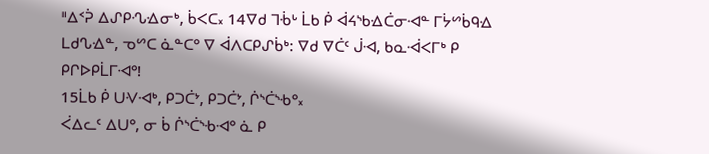ᐦᐃᑉᕉ ᐃᔑᑭᔗᐎᓂᒃ, ᑳᐸᑕ᙮ 14ᐁᑯ ᒣᒀᒡ ᒫᑲ ᑮ ᐋᔦᔅᑲᐎᑖᓂᐗᓐ ᒥᔮᔥᑳᑫᐎ ᒪᑯᔐᐎᓐ, ᓀᔥᑕ ᓈᓐᑕᐤ ᐁ ᐋᐱᑕᑭᔑᑳᒃ: ᐁᑯ ᐁᑖᑦ ᒎᐗ, ᑲᓇᐙᐸᒥᒃ ᑭ ᑭᒋᐅᑭᒫᒥᐗᐤ!
15ᒫᑲ ᑮ ᑌᐺᐗᒃ, ᑭᑐᑖᔾ, ᑭᑐᑖᔾ, ᒌᔅᑖᔅᑾᐤ᙮
ᐹᐃᓚᑦ ᐃᑌᐤ, ᓂ ᑳ ᒌᔅᑖᔅᑾᐗᐤ ᓈ ᑭ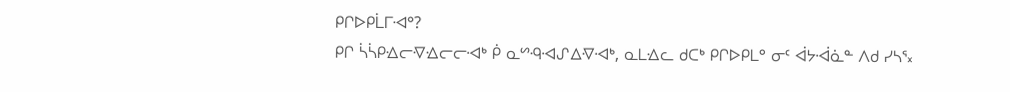ᑭᒋᐅᑭᒫᒥᐗᐤ?
ᑭᒋ ᓵᓵᑭᐎᓕᐌᐎᓕᓕᐗᒃ ᑮ ᓇᔥᑴᐗᔑᐃᐌᐗᒃ, ᓇᒪᐎᓚ ᑯᑕᒃ ᑭᒋᐅᑭᒪᐤ ᓂᑦ ᐋᔭᐙᓈᓐ ᐱᑯ ᓯᓴᕐ᙮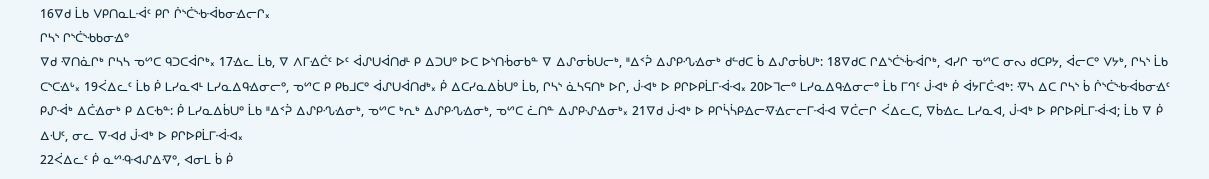16ᐁᑯ ᒫᑲ ᐯᑭᑎᓇᒪᐙᑦ ᑭᒋ ᒌᔅᑖᔅᑾᐙᑲᓂᐎᓕᒋ᙮
ᒋᓴᔅ ᒋᔅᑖᔅᑾᑲᓂᐎᐤ
ᐁᑯ ᐌᑎᓈᒋᒃ ᒋᓴᓴ ᓀᔥᑕ ᑫᑐᑕᐋᒋᒃ᙮ 17ᐎᓚ ᒫᑲ, ᐁ ᐱᒥᐎᑖᑦ ᐅᑦ ᐋᔑᑌᐋᑎᑯᒻ ᑭ ᐃᑐᑌᐤ ᐅᑕ ᐅᔅᑎᒀᓂᑲᓐ ᐁ ᐃᔑᓂᑳᑌᓕᒃ, ᐦᐃᑉᕉ ᐃᔑᑭᔗᐎᓂᒃ ᑯᓪᑯᑕ ᑳ ᐃᔑᓂᑳᑌᒃ: 18ᐁᑯᑕ ᒋᐃᔅᑖᔅᒀᐙᒋᒃ, ᐊᓯᒋ ᓀᔥᑕ ᓂᔓ ᑯᑕᑭᔭ, ᐋᓕᑕᐤ ᐯᔭᒃ, ᒋᓴᔅ ᒫᑲ ᑕᔅᑕᐎᒡ᙮ 19ᐹᐃᓚᑦ ᒫᑲ ᑮ ᒪᓯᓇᐊᒻ ᒪᓯᓇᐃᑫᐎᓂᓕᐤ, ᓀᔥᑕ ᑭ ᑭᑲᒧᑕᐤ ᐋᔑᑌᐋᑎᑯᒃ᙮ ᑮ ᐃᑕᓯᓇᐃᑳᑌᐤ ᒫᑲ, ᒋᓴᔅ ᓈᓴᕋᑎᒃ ᐅᒋ, ᒎᐗᒃ ᐅ ᑭᒋᐅᑭᒫᒥᐙᐗ᙮ 20ᐅᒣᓕᐤ ᒪᓯᓇᐃᑫᐎᓂᓕᐤ ᒫᑲ ᒥᒉᑦ ᒎᐗᒃ ᑮ ᐋᔭᒥᑖᐗᒃ: ᐌᓴ ᐃᑕ ᒋᓴᔅ ᑳ ᒌᔅᑖᔅᑾᐙᑲᓂᐎᑦ ᑭᔑᐙᒃ ᐃᑖᐎᓂᒃ ᑭ ᐃᑕᑾᓐ: ᑮ ᒪᓯᓇᐃᑳᑌᐤ ᒫᑲ ᐦᐃᑉᕉ ᐃᔑᑭᔗᐎᓂᒃ, ᓀᔥᑕ ᒃᕆᒃ ᐃᔑᑭᔗᐎᓂᒃ, ᓀᔥᑕ ᓛᑎᓐ ᐃᔑᑭᔙᐎᓂᒃ᙮ 21ᐁᑯ ᒎᐗᒃ ᐅ ᑭᒋᓵᓵᑭᐎᓕᐌᐎᓕᓕᒥᐙᐗ ᐁᑖᓕᒋ ᐹᐃᓚᑕ, ᐁᑳᐎᓚ ᒪᓯᓇᐊ, ᒎᐗᒃ ᐅ ᑭᒋᐅᑭᒫᒥᐙᐗ; ᒫᑲ ᐁ ᑮ ᐃᑗᑦ, ᓂᓚ ᐁᐗᑯ ᒎᐗᒃ ᐅ ᑭᒋᐅᑭᒫᒥᐙᐗ᙮
22ᐹᐃᓚᑦ ᑮ ᓇᔥᑴᐗᔑᐃᐌᐤ, ᐊᓂᒪ ᑳ ᑮ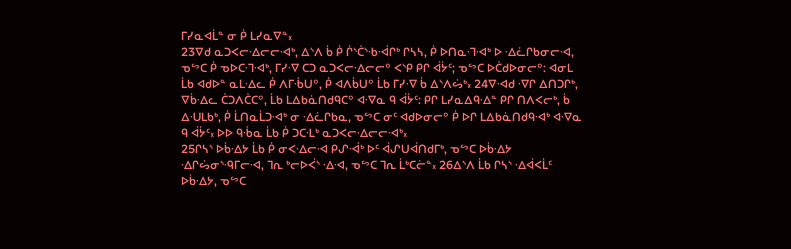ᒥᓯᓇᐊᒫᓐ ᓂ ᑮ ᒪᓯᓇᐁᓐ᙮
23ᐁᑯ ᓇᑐᐸᓕᐎᓕᓕᐗᒃ, ᐃᔅᐱ ᑳ ᑮ ᒌᔅᑖᔅᑾᐙᒋᒃ ᒋᓴᓴ, ᑮ ᐅᑎᓇᒬᐗᒃ ᐅ ᐎᓛᒋᑲᓂᓕᐗ, ᓀᔥᑕ ᑮ ᓀᐅᑕᒬᐗᒃ, ᒥᓯᐌ ᑕᑐ ᓇᑐᐸᓕᐎᓕᓕᐤ ᐸᔅᑭ ᑭᒋ ᐋᔮᑦ; ᓀᔥᑕ ᐅᑖᑯᐅᓂᓕᐤ: ᐊᓂᒪ ᒫᑲ ᐊᑯᐅᓐ ᓇᒪᐎᓚ ᑮ ᐱᒥᒀᑌᐤ, ᑮ ᐊᐱᑳᑌᐤ ᒫᑲ ᒥᓯᐌ ᑳ ᐃᔅᐱᔖᒃ᙮ 24ᐁᐗᑯ ᐌᒋ ᐃᑎᑐᒋᒃ, ᐁᑳᐎᓚ ᑖᑐᐱᑖᑕᐤ, ᒫᑲ ᒪᐃᑲᓈᑎᑯᑫᑕᐤ ᐊᐌᓇ ᑫ ᐋᔮᑦ: ᑭᒋ ᒪᓯᓇᐃᑫᐎᓐ ᑭᒋ ᑎᐱᐸᓕᒃ, ᑳ ᐃᑗᒪᑲᒃ, ᑮ ᒫᑎᓇᒫᑐᐗᒃ ᓂ ᐎᓛᒋᑲᓇ, ᓀᔥᑕ ᓂᑦ ᐊᑯᐅᓂᓕᐤ ᑮ ᐅᒋ ᒪᐃᑲᓈᑎᑯᑫᐗᒃ ᐊᐌᓇ ᑫ ᐋᔮᑦ᙮ ᐅᐅ ᑫᒀᓇ ᒫᑲ ᑮ ᑐᑕᒶᒃ ᓇᑐᐸᓕᐎᓕᓕᐗᒃ᙮
25ᒋᓴᔅ ᐅᑳᐎᔭ ᒫᑲ ᑮ ᓂᐸᐎᓕᐗ ᑭᔑᐙᒃ ᐅᑦ ᐋᔑᑌᐋᑎᑯᒥᒃ, ᓀᔥᑕ ᐅᑳᐎᔭ ᐎᒋᔖᓂᔅᑴᒥᓕᐗ, ᒣᕆ ᒃᓕᐅᐹᔅ ᐎᐗ, ᓀᔥᑕ ᒣᕆ ᒫᒃᑕᓖᓐ᙮ 26ᐃᔅᐱ ᒫᑲ ᒋᓴᔅ ᐎᐋᐸᒫᑦ ᐅᑳᐎᔭ, ᓀᔥᑕ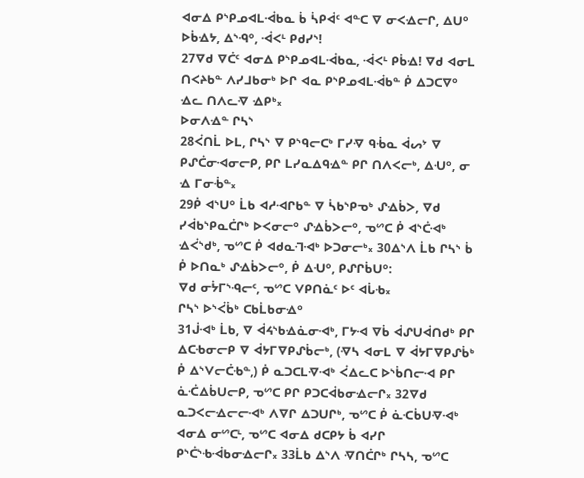ᐊᓂᐃ ᑭᔅᑭᓄᐊᒪᐙᑲᓇ ᑳ ᓵᑭᐋᑦ ᐊᓐᑕ ᐁ ᓂᐸᐎᓕᒋ, ᐃᑌᐤ ᐅᑳᐎᔭ, ᐃᔅᑴᐤ, ᐙᐸᒻ ᑭᑯᓯᔅ!
27ᐁᑯ ᐁᑖᑦ ᐊᓂᐃ ᑭᔅᑭᓄᐊᒪᐙᑲᓇ, ᐙᐸᒻ ᑭᑳᐎ! ᐁᑯ ᐊᓂᒪ ᑎᐸᔨᑲᓐ ᐱᓯᒧᑲᓂᒃ ᐅᒋ ᐊᓇ ᑭᔅᑭᓄᐊᒪᐙᑲᓐ ᑮ ᐃᑐᑕᐁᐤ ᐎᓚ ᑎᐱᓚᐌ ᐎᑭᒃ᙮
ᐅᓂᐱᐎᓐ ᒋᓴᔅ
28ᐹᑎᒫ ᐅᒪ, ᒋᓴᔅ ᐁ ᑭᔅᑫᓕᑕᒃ ᒥᓯᐌ ᑫᒀᓇ ᐋᔕᔾ ᐁ ᑭᔑᑖᓂᐗᓂᓕᑭ, ᑭᒋ ᒪᓯᓇᐃᑫᐎᓐ ᑭᒋ ᑎᐱᐸᓕᒃ, ᐃᑗᐤ, ᓂ ᐎ ᒥᓂᒀᓐ᙮
29ᑮ ᐊᔅᑌᐤ ᒫᑲ ᐊᓱᐗᒋᑲᓐ ᐁ ᓵᑲᔅᑭᓀᒃ ᔑᐎᑳᐳ, ᐁᑯ ᓯᐋᑲᔅᑭᓇᑖᒋᒃ ᐅᐸᓂᓕᐤ ᔑᐎᑳᐳᓕᐤ, ᓀᔥᑕ ᑮ ᐊᔅᑖᐗᒃ ᐎᐹᔅᑯᒃ, ᓀᔥᑕ ᑮ ᐊᑯᓇᒬᐗᒃ ᐅᑐᓂᓕᒃ᙮ 30ᐃᔅᐱ ᒫᑲ ᒋᓴᔅ ᑳ ᑮ ᐅᑎᓇᒃ ᔑᐎᑳᐳᓕᐤ, ᑮ ᐃᑗᐤ, ᑭᔑᒋᑳᑌᐤ:
ᐁᑯ ᓂᔮᒥᔅᑴᓕᑦ, ᓀᔥᑕ ᐯᑭᑎᓈᑦ ᐅᑦ ᐊᒑᑾ᙮
ᒋᓴᔅ ᐅᔅᐹᑳᒃ ᑕᑲᒫᑲᓂᐎᐤ
31ᒎᐗᒃ ᒫᑲ, ᐁ ᐋᔦᔅᑲᐎᓈᓂᐗᒃ, ᒥᔭᐗ ᐁᑳ ᐋᔑᑌᐋᑎᑯᒃ ᑭᒋ ᐃᑕᑾᓂᓕᑭ ᐁ ᐋᔭᒥᐁᑭᔑᑳᓕᒃ, (ᐌᓴ ᐊᓂᒪ ᐁ ᐋᔭᒥᐁᑭᔑᑳᒃ ᑮ ᐃᔅᐯᓕᑖᑾᓐ,) ᑮ ᓇᑐᑕᒪᐌᐗᒃ ᐹᐃᓚᑕ ᐅᔅᑳᑎᓕᐗ ᑭᒋ ᓈᑣᐃᑳᑌᓕᑭ, ᓀᔥᑕ ᑭᒋ ᑭᑐᑕᐋᑲᓂᐎᓕᒋ᙮ 32ᐁᑯ ᓇᑐᐸᓕᐎᓕᓕᐗᒃ ᐱᐁᒋ ᐃᑐᑌᒋᒃ, ᓀᔥᑕ ᑮ ᓈᑡᑳᑌᐌᐗᒃ ᐊᓂᐃ ᓂᔥᑕᒻ, ᓀᔥᑕ ᐊᓂᐃ ᑯᑕᑭᔭ ᑳ ᐊᓯᒋ ᑭᔅᑖᔅᑾᐙᑲᓂᐎᓕᒋ᙮ 33ᒫᑲ ᐃᔅᐱ ᐌᑎᑖᒋᒃ ᒋᓴᓴ, ᓀᔥᑕ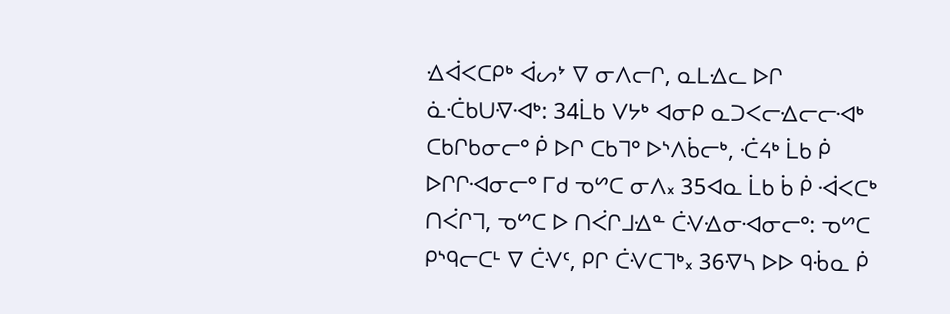ᐎᐋᐸᑕᑭᒃ ᐋᔕᔾ ᐁ ᓂᐱᓕᒋ, ᓇᒪᐎᓚ ᐅᒋ ᓈᑣᑲᑌᐌᐗᒃ: 34ᒫᑲ ᐯᔭᒃ ᐊᓂᑭ ᓇᑐᐸᓕᐎᓕᓕᐗᒃ ᑕᑲᒋᑲᓂᓕᐤ ᑮ ᐅᒋ ᑕᑲᒣᐤ ᐅᔅᐱᑳᓕᒃ, ᑣᔦᒃ ᒫᑲ ᑮ ᐅᒋᒋᐗᓂᓕᐤ ᒥᑯ ᓀᔥᑕ ᓂᐱ᙮ 35ᐊᓇ ᒫᑲ ᑳ ᑮ ᐙᐸᑕᒃ ᑎᐹᒋᒣ, ᓀᔥᑕ ᐅ ᑎᐹᒋᒧᐎᓐ ᑖᐺᐎᓂᐗᓂᓕᐤ: ᓀᔥᑕ ᑭᔅᑫᓕᑕᒻ ᐁ ᑖᐺᑦ, ᑭᒋ ᑖᐺᑕᒣᒃ᙮ 36ᐌᓴ ᐅᐅ ᑫᒀᓇ ᑮ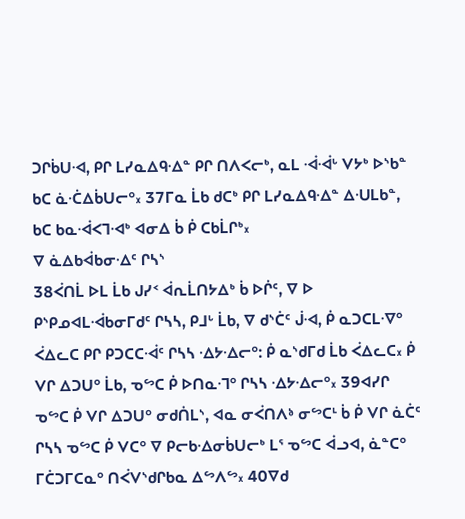ᑐᒋᑳᑌᐗ, ᑭᒋ ᒪᓯᓇᐃᑫᐎᓐ ᑭᒋ ᑎᐱᐸᓕᒃ, ᓇᒪ ᐙᐙᒡ ᐯᔭᒃ ᐅᔅᑲᓐ ᑲᑕ ᓈᑣᐃᑳᑌᓕᐤ᙮ 37ᒥᓇ ᒫᑲ ᑯᑕᒃ ᑭᒋ ᒪᓯᓇᐃᑫᐎᓐ ᐃᑗᒪᑲᓐ, ᑲᑕ ᑲᓇᐙᐸᒣᐗᒃ ᐊᓂᐃ ᑳ ᑮ ᑕᑲᒫᒋᒃ᙮
ᐁ ᓈᐃᑲᐋᑲᓂᐎᑦ ᒋᓴᔅ
38ᐹᑎᒫ ᐅᒪ ᒫᑲ ᒍᓯᑉ ᐋᕆᒫᑎᔭᐃᒃ ᑳ ᐅᒌᑦ, ᐁ ᐅ ᑭᔅᑭᓄᐊᒪᐙᑲᓂᒥᑯᑦ ᒋᓴᓴ, ᑭᒧᒡ ᒫᑲ, ᐁ ᑯᔅᑖᑦ ᒎᐗ, ᑮ ᓇᑐᑕᒪᐌᐤ ᐹᐃᓚᑕ ᑭᒋ ᑭᑐᑕᑕᐙᑦ ᒋᓴᓴ ᐎᔭᐎᓕᐤ: ᑮ ᓇᔅᑯᒥᑯ ᒫᑲ ᐹᐃᓚᑕ᙮ ᑮ ᐯᒋ ᐃᑐᑌᐤ ᒫᑲ, ᓀᔥᑕ ᑮ ᐅᑎᓇᒬᐤ ᒋᓴᓴ ᐎᔭᐎᓕᐤ᙮ 39ᐊᓯᒋ ᓀᔥᑕ ᑮ ᐯᒋ ᐃᑐᑌᐤ ᓂᑯᑏᒪᔅ, ᐊᓇ ᓂᐹᑎᐱᔉ ᓂᔥᑕᒻ ᑳ ᑮ ᐯᒋ ᓈᑖᑦ ᒋᓴᓴ ᓀᔥᑕ ᑮ ᐯᑕᐤ ᐁ ᑭᓕᑲᐎᓂᑳᑌᓕᒃ ᒪᕐ ᓀᔥᑕ ᐋᓗᐊ, ᓈᓐᑕᐤ ᒥᑖᑐᒥᑕᓇᐤ ᑎᐹᐯᔅᑯᒋᑲᓇ ᐃᔥᐱᔥ᙮ 40ᐁᑯ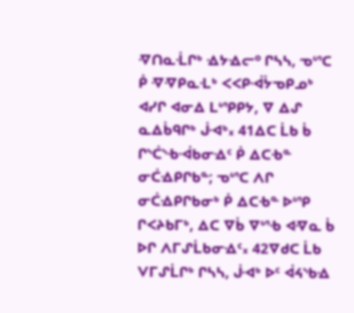ᐌᑎᓇᒸᒋᒃ ᐎᔭᐎᓕᐤ ᒋᓴᓴ, ᓀᔥᑕ ᑮ ᐌᐌᑭᓇᒶᒃ ᐸᐸᑭᐙᔮᓀᑭᓄᒃ ᐊᓯᒋ ᐊᓂᐃ ᒪᔥᑭᑭᔭ, ᐁ ᐃᔑ ᓇᐃᑳᑫᒋᒃ ᒎᐗᒃ᙮ 41ᐃᑕ ᒫᑲ ᑳ ᒋᔅᑖᔅᑾᐙᑲᓂᐎᑦ ᑮ ᐃᑕᑾᓐ ᓂᑖᐎᑭᒋᑲᓐ; ᓀᔥᑕ ᐱᒋ ᓂᑖᐎᑭᒋᑲᓂᒃ ᑮ ᐃᑕᑾᓐ ᐅᔥᑭ ᒋᐸᔨᑲᒥᒃ, ᐃᑕ ᐁᑳ ᐁᔥᑾ ᐊᐌᓇ ᑳ ᐅᒋ ᐱᒥᔑᒫᑲᓂᐎᑦ᙮ 42ᐁᑯᑕ ᒫᑲ ᐯᒥᔑᒫᒋᒃ ᒋᓴᓴ, ᒎᐗᒃ ᐅᑦ ᐋᔦᔅᑲᐎ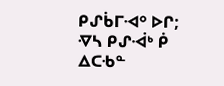ᑭᔑᑳᒥᐗᐤ ᐅᒋ; ᐌᓴ ᑭᔑᐙᒃ ᑮ ᐃᑕᑾᓐ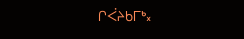ᒋᐹᔨᑲᒥᒃ᙮